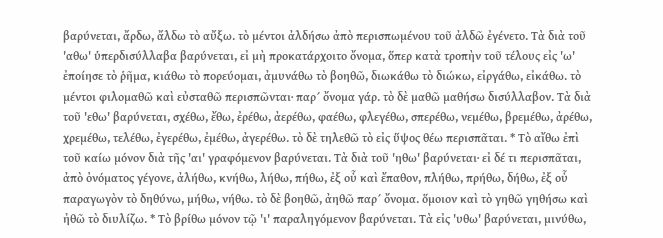βαρύνεται, ἄρδω, ἄλδω τὸ αὔξω. τὸ μέντοι ἀλδήσω ἀπὸ περισπωμένου τοῦ ἀλδῶ ἐγένετο. Τὰ διὰ τοῦ 'αθω' ὑπερδισύλλαβα βαρύνεται, εἰ μὴ προκατάρχοιτο ὄνομα, ὅπερ κατὰ τροπὴν τοῦ τέλους εἰς 'ω' ἐποίησε τὸ ῥῆμα, κιάθω τὸ πορεύομαι, ἀμυνάθω τὸ βοηθῶ, διωκάθω τὸ διώκω, εἰργάθω, εἰκάθω. τὸ μέντοι φιλομαθῶ καὶ εὐσταθῶ περισπῶνται· παρ´ ὄνομα γάρ. τὸ δὲ μαθῶ μαθήσω δισύλλαβον. Τὰ διὰ τοῦ 'εθω' βαρύνεται, σχέθω, ἔθω, ἐρέθω, ἀερέθω, φαέθω, φλεγέθω, σπερέθω, νεμέθω, βρεμέθω, ἀρέθω, χρεμέθω, τελέθω, ἐγερέθω, ἐμέθω, ἀγερέθω. τὸ δὲ τηλεθῶ τὸ εἰς ὕψος θέω περισπᾶται. * Τὸ αἴθω ἐπὶ τοῦ καίω μόνον διὰ τῆς 'αι' γραφόμενον βαρύνεται. Τὰ διὰ τοῦ 'ηθω' βαρύνεται· εἰ δέ τι περισπᾶται, ἀπὸ ὀνόματος γέγονε, ἀλήθω, κνήθω, λήθω, πήθω, ἐξ οὗ καὶ ἔπαθον, πλήθω, πρήθω, δήθω, ἐξ οὗ παραγωγὸν τὸ δηθύνω, μήθω, νήθω. τὸ δὲ βοηθῶ, ἀηθῶ παρ´ ὄνομα. ὅμοιον καὶ τὸ γηθῶ γηθήσω καὶ ἠθῶ τὸ διυλίζω. * Τὸ βρίθω μόνον τῷ 'ι' παραληγόμενον βαρύνεται. Τὰ εἰς 'υθω' βαρύνεται, μινύθω,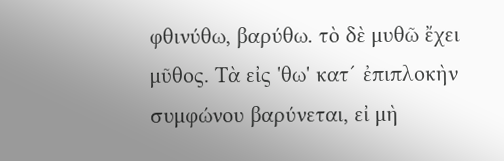φθινύθω, βαρύθω. τὸ δὲ μυθῶ ἔχει μῦθος. Τὰ εἰς 'θω' κατ´ ἐπιπλοκὴν συμφώνου βαρύνεται, εἰ μὴ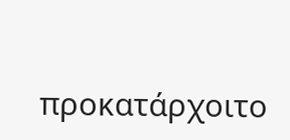προκατάρχοιτο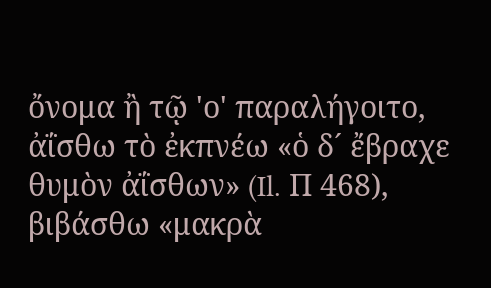ὄνομα ἢ τῷ 'ο' παραλήγοιτο, ἀΐσθω τὸ ἐκπνέω «ὁ δ´ ἔβραχε θυμὸν ἀΐσθων» (Il. Π 468), βιβάσθω «μακρὰ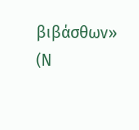βιβάσθων» (Ν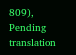809),
Pending translation